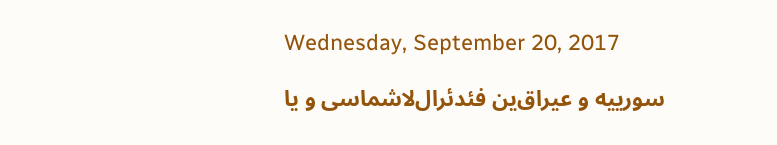Wednesday, September 20, 2017

سورییه و عیراق‌ین فئدئرال‌لاشماسی و یا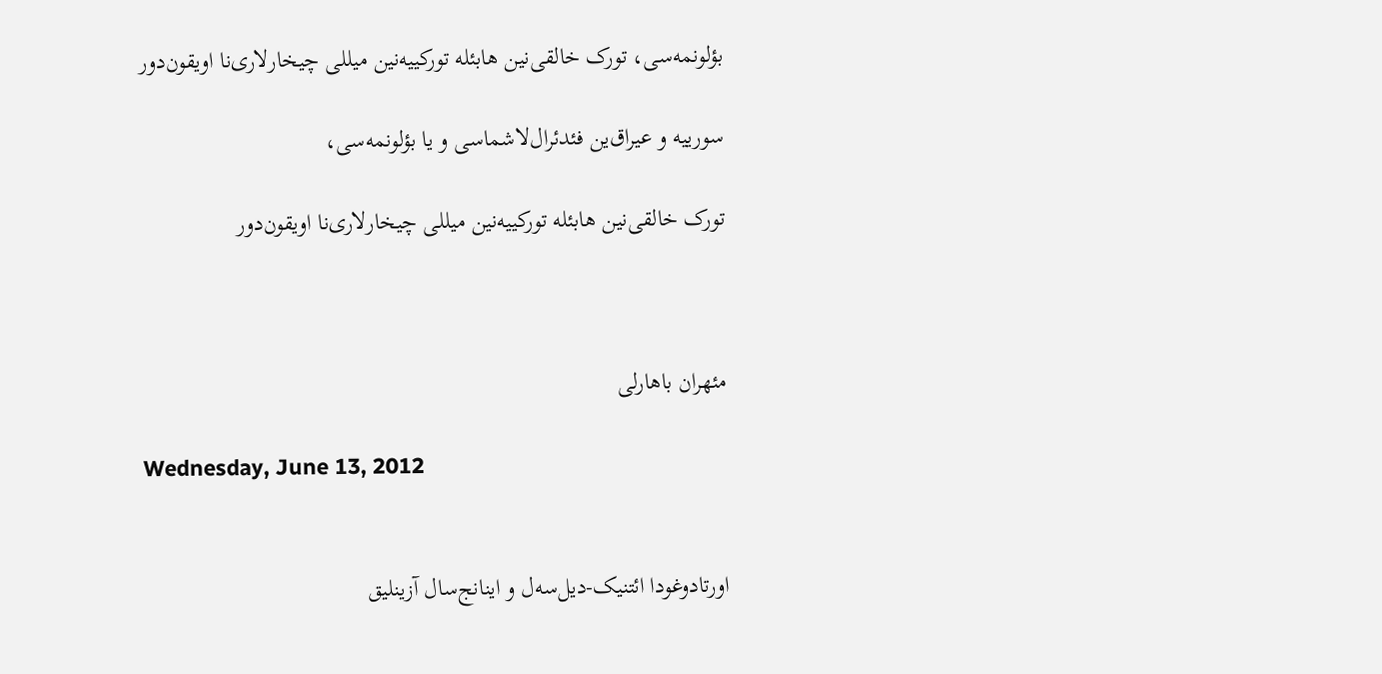بؤلونمه‌سی، تورک خالقی‌نین هابئله تورکییه‌نین میللی چیخارلاری‌نا اویقون‌دور

سورییه و عیراق‌ین فئدئرال‌لاشماسی و یا بؤلونمه‌سی،

تورک خالقی‌نین هابئله تورکییه‌نین میللی چیخارلاری‌نا اویقون‌دور



مئهران باهارلی

Wednesday, June 13, 2012


اورتادوغودا ائتنیک-دیل‌سه‌ل و اینانج‌سال آزینلیق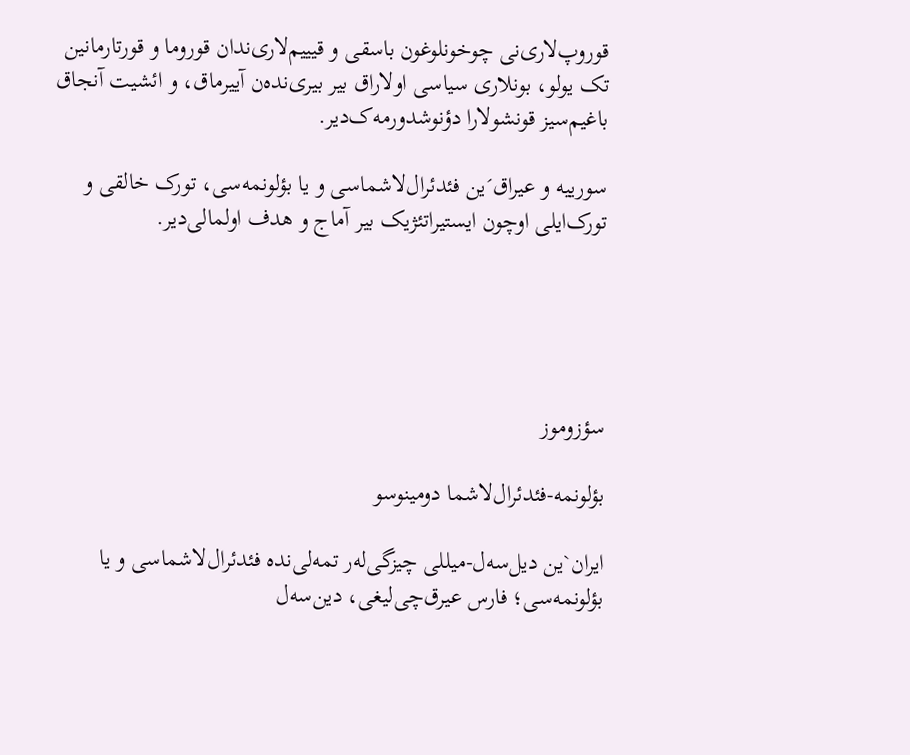قوروپ‌لاری‌نی چوخونلوغون باسقی و قیییم‌لاری‌ندان قوروما و قورتارمانین تک یولو، بونلاری سیاسی اولاراق بیر بیری‌نده‌ن آییرماق، و ائشیت آنجاق باغیم‌سیز قونشولارا دؤنوشدورمه‌ک‌دیر.

سورییه و عیراق´ین فئدئرال‌لاشماسی و یا بؤلونمه‌سی، تورک خالقی و تورک‌ایلی اوچون ایستیراتئژیک بیر آماج و هدف اولمالی‌دیر.





سؤزوموز

بؤلونمه-فئدئرال‌لاشما دومینوسو

ایران`ین دیل‌سه‌ل-میللی چیزگی‌له‌ر تمه‌لی‌نده فئدئرال‌لاشماسی و یا بؤلونمه‌سی؛ فارس عیرق‌چی‌لیغی، دین‌سه‌ل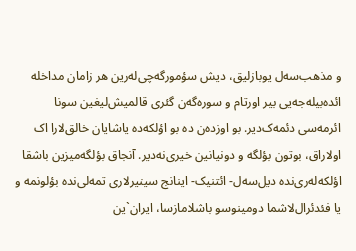و مذهب‌سه‌ل یوبازلیق، دیش سؤمورگه‌چی‌له‌رین هر زامان مداخله ائده‌بیله‌جه‌یی بیر اورتام و سوره‌گه‌ن گئری قالمیش‌لیغین سونا ائرمه‌سی دئمه‌ک‌دیر. بو اوزده‌ن ده بو اؤلکه‌ده یاشایان خالق‌لارا اک اولاراق، بوتون بؤلگه و دونیانین خیری‌نه‌دیر. آنجاق بؤلگه‌میزین باشقا اؤلکه‌له‌ری‌نده دیل‌سه‌ل- ائتنیک- اینانج سینیرلاری تمه‌لی‌نده بؤلونمه و یا فئدئرال‌لاشما دومینوسو باشلامازسا، ایران`ین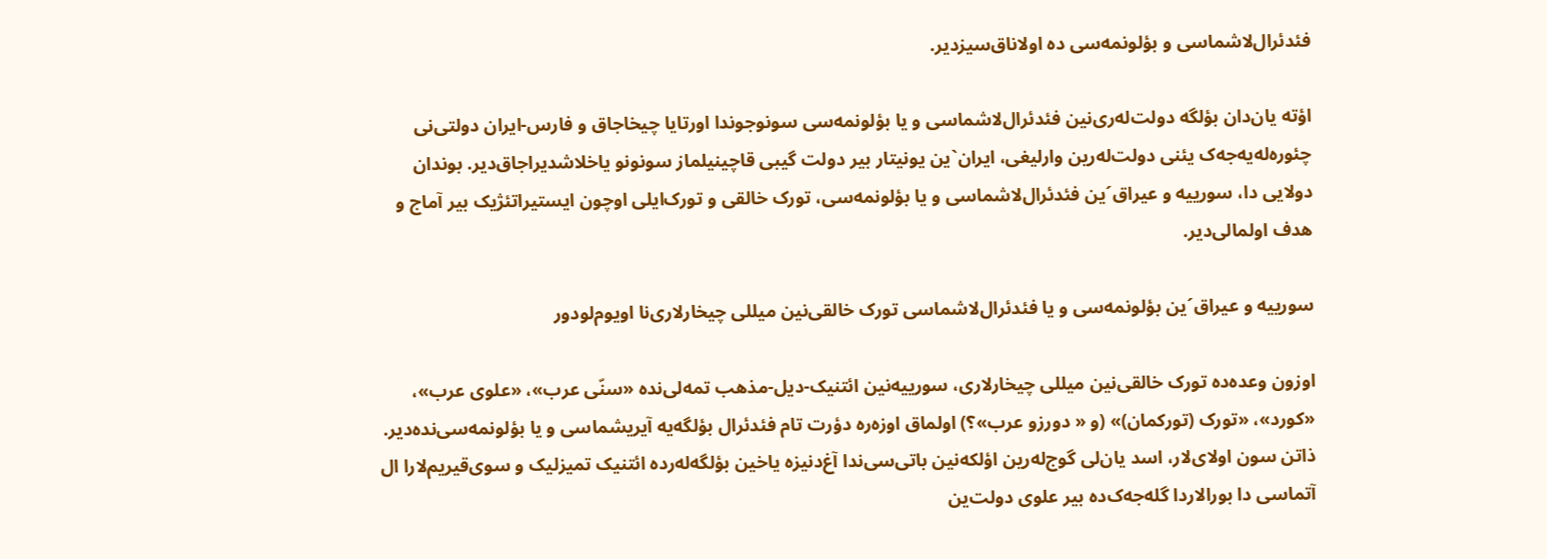فئدئرال‌لاشماسی و بؤلونمه‌سی ده اولاناق‌سیزدیر.

اؤته یان‌دان بؤلگه دو‌لت‌له‌ری‌نین فئدئرال‌لاشماسی و یا بؤلونمه‌سی سونوجوندا اورتایا چیخاجاق و فارس-ایران دولتی‌نی چئوره‌له‌یه‌جه‌ک یئنی دولت‌له‌رین وارلیغی، ایران`ین یونیتار بیر دولت‌ گیبی قاچینیلماز سونونو یاخلاشدیراجاق‌دیر. بوندان دولایی دا، سورییه و عیراق´ین فئدئرال‌لاشماسی و یا بؤلونمه‌سی، تورک خالقی و تورک‌ایلی اوچون ایستیراتئژیک بیر آماج و هد‌ف اولمالی‌دیر.

سورییه و عیراق´ین بؤلونمه‌سی و یا فئدئرال‌لاشماسی تورک خالقی‌نین میللی چیخارلاری‌نا اویوم‌لودور

اوزون وعده‌ده تورک خالقی‌نین میللی چیخارلاری، سورییه‌نین ائتنیک-دیل-مذهب تمه‌لی‌نده «سنّی عرب»، «علوی عرب»، «کورد»، «تورک (تورکمان)» (و « دورزو عرب»؟) اولماق اوزه‌ره دؤرت تام فئدئرال بؤلگه‌یه آیریشماسی و یا بؤلونمه‌سی‌نده‌دیر. ذاتن سون اولای‌لار، اسد یان‌لی گوج‌له‌رین اؤلکه‌نین باتی‌سی‌ندا آغ‌دنیزه یاخین بؤلگه‌له‌رده ائتنیک تمیزلیک و سوی‌قیریم‌لارا ال آتماسی دا بورالاردا گله‌جه‌ک‌ده بیر علوی دولت‌ین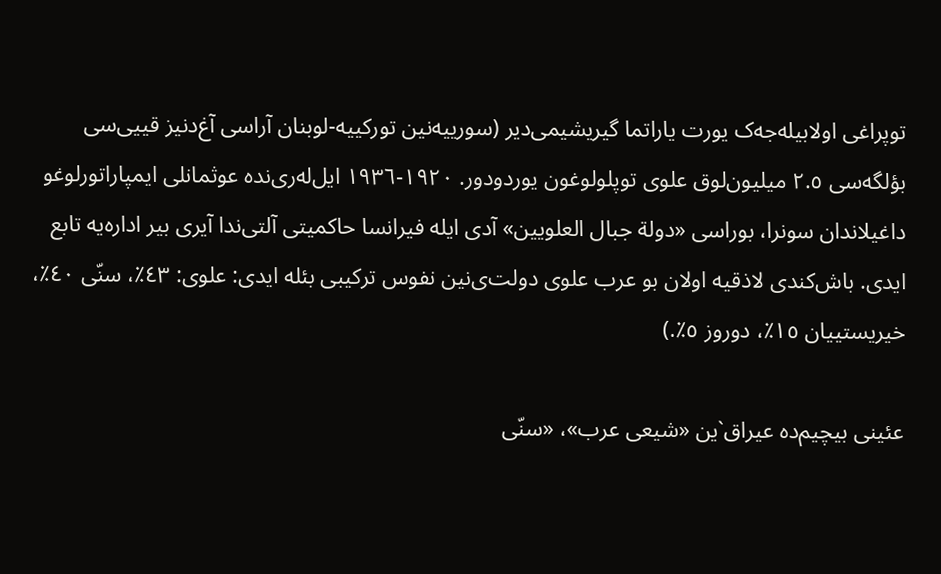توپراغی اولابیله‌جه‌ک یورت یاراتما گیریشیمی‌دیر (سورییه‌نین تورکییه-لوبنان آراسی آغ‌دنیز قییی‌سی بؤلگه‌سی ٢.٥ میلیون‌لوق علوی توپلولوغون یوردودور. ١٩٢٠-١٩٣٦ ایل‌له‌ری‌نده عوثمانلی ایمپاراتورلوغو داغیلاندان سونرا، بوراسی «دولة جبال العلویین» آدی ایله فیرانسا حاکمیتی آلتی‌ندا آیری بیر اداره‌یه تابع ایدی. باش‌کندی لاذقیه اولان بو عرب علوی دولت‌ی‌نین نفوس ترکیبی بئله ایدی: علوی: ٤٣٪، سنّی ٤٠٪، خیریستییان ١٥٪، دوروز ٥٪.)

عئینی بیچیم‌ده عیراق`ین «شیعی عرب»، «سنّی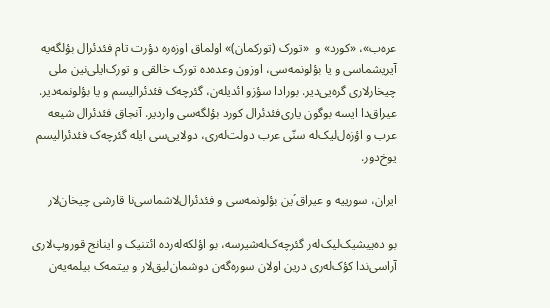عره‌ب»، «کورد» و  «تورک (تورکمان)» اولماق اوزه‌ره دؤرت تام فئدئرال بؤلگه‌یه آیریشماسی و یا بؤلونمه‌سی، اوزون وعده‌ده تورک خالقی و تورک‌ایلی‌نین ملی چیخارلاری گره‌یی‌دیر. بورادا سؤزو ائدیله‌ن، گئرچه‌ک فئدئرالیسم و یا بؤلونمه‌دیر. عیراق‌دا ایسه بوگون یاری‌فئدئرال کورد بؤلگه‌سی واردیر. آنجاق فئدئرال شیعه عرب و اؤزه‌ل‌لیک‌له سنّی عرب دولت‌له‌ری، دولایی‌سی ایله گئرچه‌ک فئدئرالیسم یوخ‌دور.

ایران، سورییه و عیراق´ین بؤلونمه‌سی و فئدئرال‌لاشماسی‌نا قارشی چیخان‌لار

بو ده‌ییشیک‌لیک‌له‌ر گئرچه‌ک‌له‌شیرسه، بو اؤلکه‌له‌رده ائتنیک و اینانج قوروپ‌لاری آراسی‌ندا کؤک‌له‌ری درین اولان سوره‌گه‌ن دوشمان‌لیق‌لار و بیتمه‌ک بیلمه‌یه‌ن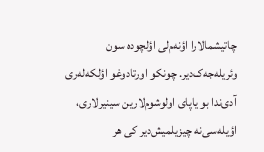چاتیشمالارا اؤنه‌م‌لی اؤلچوده سون وئریله‌جه‌ک‌دیر. چونکو اورتادوغو اؤلکه‌له‌ری آدی‌ندا بو یاپای اولوشوم‌لارین سینیرلاری، اؤیله‌سی‌نه چیزیلمیش‌دیر کی هر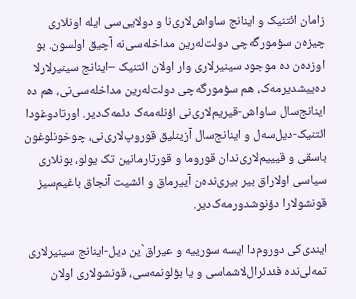زامان ائتنیک و اینانج ساواش‌لاری‌نا و دولایی‌سی ایله اونلاری چیزه‌ن سؤمورگه‌چی دولت‌له‌رین مداخله‌سی‌نه آچیق اولسون. بو اوزده‌ن ده موجود سینیرلاری وار اولان ائتنیک –اینانج سینیرلارلا ده‌ییشدیرمه‌ک، هم سؤمورگه‌چی دولت‌له‌رین مداخله‌سی‌نی، هم ده اینانج‌سال ساواش-قیریم‌لاری‌نی اؤنله‌مه‌ک دئمه‌ک‌دیر. اورتادوغودا ائتنیک-دیل‌سه‌ل و اینانج‌سال آزینلیق قوروپ‌لاری‌نی، چوخونلوغون باسقی و قیییم‌لاری‌ندان قوروما و قورتارمانین تک یولو، بونلاری سیاسی اولاراق بیر بیری‌نده‌ن آییرماق و ائشیت آنجاق باغیم‌سیز قونشولارا دؤنوشدورمه‌ک‌دیر.

ایندی‌کی دوروم‌دا ایسه سورییه و عیراق`ین دیل-اینانج سینیرلاری تمه‌لی‌نده فئدئرال‌لاشماسی و یا بؤلونمه‌سی، قونشولاری اولان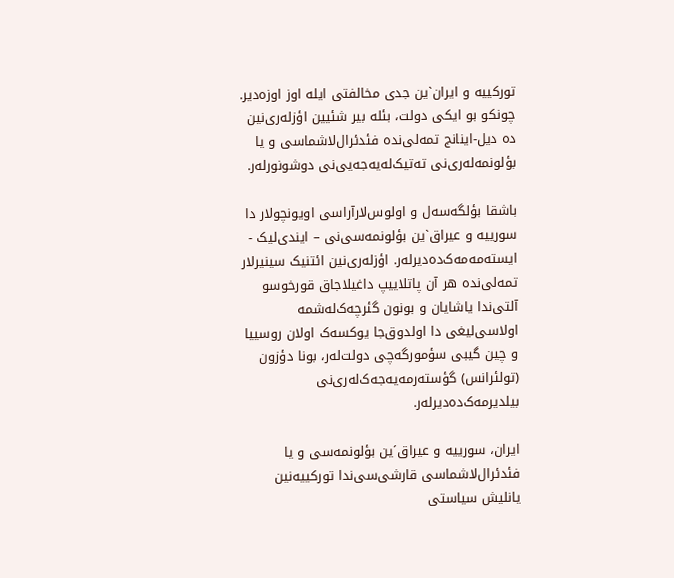تورکییه و ایران`ین جدی مخالفتی ایله اوز اوزه‌دیر. چونکو بو ایکی دولت‌، بئله بیر شئیین اؤزله‌ری‌نین ده دیل-اینانج تمه‌لی‌نده فئدئرال‌لاشماسی و یا بؤلونمه‌له‌ری‌نی ته‌تیک‌له‌یه‌جه‌یی‌نی دوشونورله‌ر.

باشقا بؤلگه‌سه‌ل و اولوس‌لارآراسی اویونچولار دا سورییه و عیراق`ین بؤلونمه‌سی‌نی – ایندی‌لیک - ایسته‌مه‌مه‌ک‌ده‌دیرله‌ر. اؤزله‌ری‌نین ائتنیک سینیرلار تمه‌لی‌نده هر آن پاتلاییپ داغیلاجاق قورخوسو آلتی‌ندا یاشایان و بونون گئرچه‌ک‌له‌شمه اولاسی‌لیغی دا اولدوق‌جا یوکسه‌ک اولان روسییا و چین گیبی سؤمورگه‌چی دولت‌له‌ر، بونا دؤزون (تولئرانس) گؤسته‌رمه‌یه‌جه‌ک‌له‌ری‌نی بیلدیرمه‌ک‌ده‌دیرله‌ر.

ایران، سورییه و عیراق´ین بؤلونمه‌سی و یا فئدئرال‌لاشماسی قارشی‌سی‌ندا تورکییه‌نین یانلیش سیا‌ستی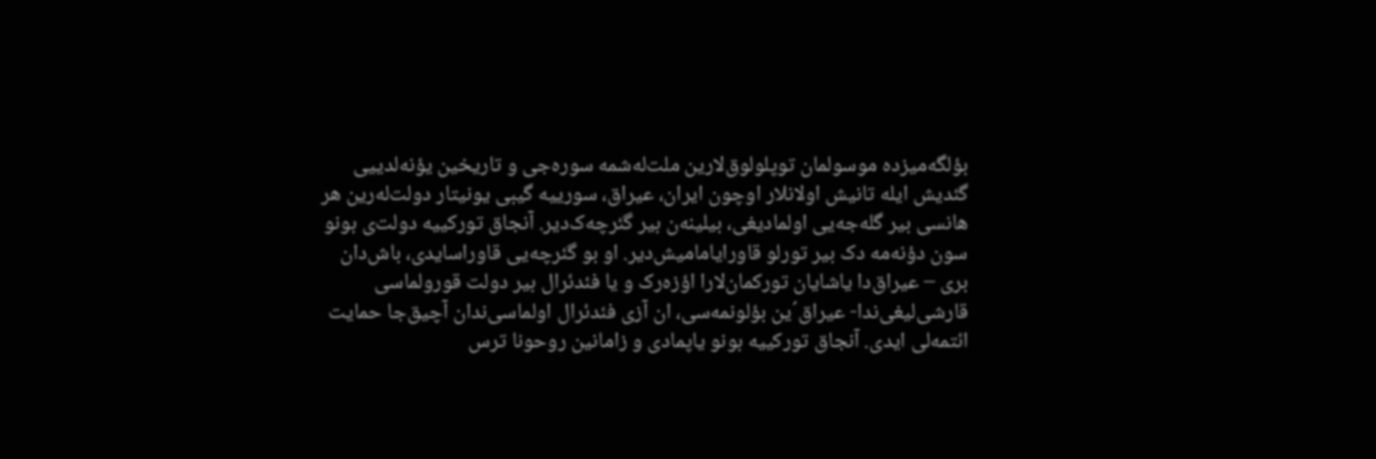بؤلگه‌میزده موسولمان توپلولوق‌لارین ملت‌له‌شمه سوره‌جی و تاریخین یؤنه‌لدییی گئدیش ایله تانیش اولانلار اوچون ایران، عیراق، سورییه گیبی یونیتار دولت‌له‌رین هر هانسی بیر گله‌جه‌یی اولمادیغی، بیلینه‌ن بیر گئرچه‌ک‌دیر. آنجاق تورکییه دولت‌ی بونو سون دؤنه‌مه دک بیر تورلو قاورایامامیش‌دیر. او بو گئرچه‌یی قاوراسایدی، باش‌دان بری – عیراق‌دا یاشایان تورکمان‌لارا اؤزه‌رک و یا فئدئرال بیر دولت‌ قورولماسی قارشی‌لیغی‌ندا- عیراق´ین بؤلونمه‌سی، ان آزی فئدئرال اولماسی‌ندان آچیق‌جا حمایت ائتمه‌لی ایدی. آنجاق تورکییه بونو یاپمادی و زامانین روحونا ترس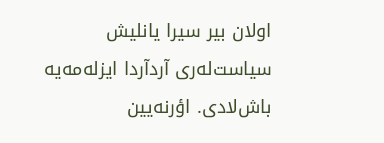اولان بیر سیرا یانلیش سیاست‌له‌ری آردآردا ایزله‌مه‌یه باش‌لادی. اؤرنه‌یین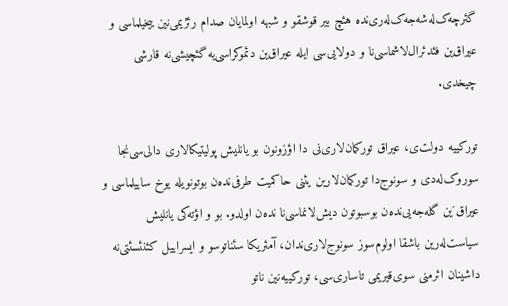گئرچه‌ک‌له‌شه‌جه‌ک‌له‌ری‌نده هئچ بیر قوشقو و شبهه اولمایان صدام رئژیمی‌نین ییخیلماسی و عیراق‌ین فئدئرال‌لاشماسی‌نا و دولایی‌سی ایله عیراق‌ین دئموکراسی‌یه گئچیشی‌نه قارشی چیخدی.

تورکییه دولت‌ی، عیراق تورکمان‌لاری‌نی دا اؤزونون بو یانلیش پولیتیکالاری دالی‌سی‌نجا سوروک‌له‌دی و سونوج‌دا تورکمان‌لارین یئنی حاکمیت طر‌فی‌نده‌ن بوتونویله یوخ ساییلماسی و عیراق´ین گله‌جه‌یی‌نده‌ن بوسبوتون دیش‌لانماسی‌نا نده‌ن اولدو. بو و اؤته‌کی یانلیش سیاست‌له‌رین باشقا اولوم‌سوز سونوج‌لاری‌ندان، آمئریکا سئناتوسو و ایسراییل کئنئسئتی‌نه داشینان ائرمنی سوی‌قیریمی تاساری‌سی، تورکییه‌نین ناتو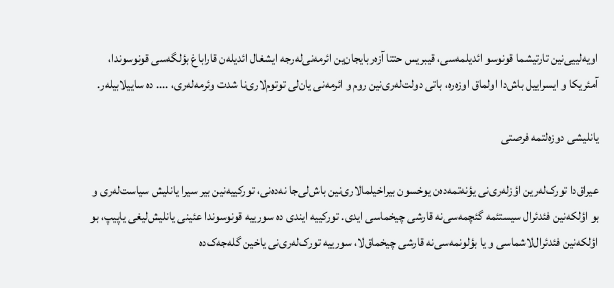اویه‌لییی‌نین تارتیشما قونوسو ائدیلمه‌سی، قیبریس حتتا آزه‌ربایجان‌ین ائرمه‌نی‌له‌رجه ایشغال ائدیله‌ن قاراباغ بؤلگه‌سی قونوسوندا، آمئریکا و ایسراییل باش‌دا اولماق اوزه‌ره، باتی دولت‌له‌ری‌نین روم و ائرمه‌نی یان‌لی توتوم‌لاری‌نا شدت وئرمه‌له‌ری، .... ده ساییلابیله‌ر.

یانلیشی دوزه‌لتمه فر‌صتی

عیراق‌دا تورک‌له‌رین اؤزله‌ری‌نی یؤنه‌تمه‌ده‌ن یوخسون بیراخیلمالاری‌نین باش‌لی‌جا نه‌ده‌نی، تورکییه‌نین بیر سیرا یانلیش سیاست‌له‌ری و بو اؤلکه‌نین فئدئرال سیستئمه گئچمه‌سی‌نه قارشی چیخماسی ایدی. تورکییه ایندی ده سورییه قونوسوندا عئینی یانلیش‌لیغی یاپیپ، بو اؤلکه‌نین فئدئرال‌لاشماسی و یا بؤلونمه‌سی‌نه قارشی چیخماق‌لا، سورییه تورک‌له‌ری‌نی یاخین گله‌جه‌ک‌ده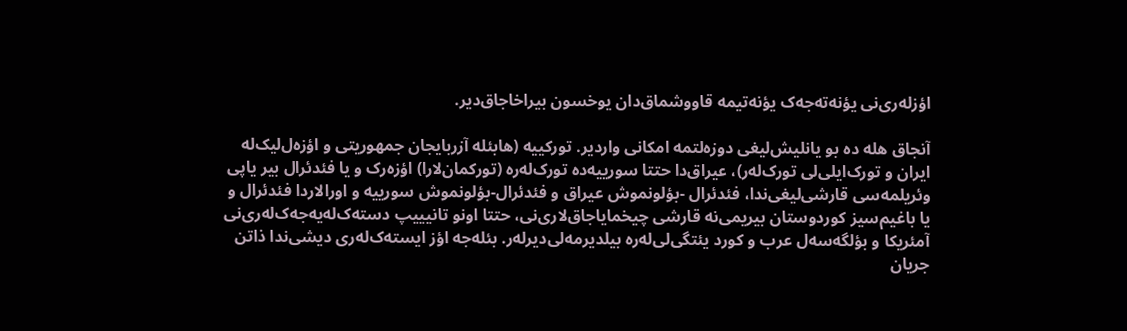اؤزله‌ری‌نی یؤنه‌ته‌جه‌ک یؤنه‌تیمه قاووشماق‌دان یوخسون بیراخاجاق‌دیر.

آنجاق هله ده بو یانلیش‌لیغی دوزه‌لتمه امکانی واردیر. تورکییه (هابئله آزربایجان جمهوریتی و اؤزه‌ل‌لیک‌له ایران و تورک‌ایلی‌لی تورک‌له‌ر)، عیراق‌دا حتتا سورییه‌ده تورک‌له‌ره (تورکمان‌لارا) اؤزه‌رک و یا فئدئرال بیر یاپی وئریلمه‌سی قارشی‌لیغی‌ندا، فئدئرال -بؤلونموش عیراق و فئدئرال-بؤلونموش سورییه و اورالاردا فئدئرال و یا باغیم‌سیز کوردوستان بیریمی‌نه قارشی چیخمایاجاق‌لاری‌نی، حتتا اونو تانیییپ دسته‌ک‌له‌یه‌جه‌ک‌له‌ری‌نی آمئریکا و بؤلگه‌سه‌ل عرب و کورد یئتگی‌لی‌له‌ره بیلدیرمه‌لی‌دیرله‌ر. بئله‌جه اؤز ایسته‌ک‌له‌ری دیشی‌ندا ذاتن جریان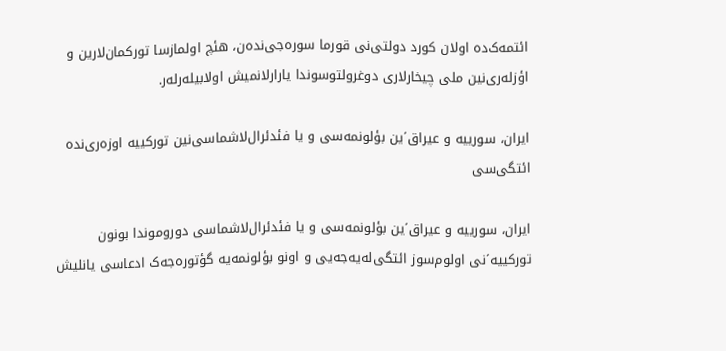ائتمه‌ک‌ده اولان کورد دولتی‌نی قورما سوره‌جی‌نده‌ن، هئچ اولمازسا تورکمان‌لارین و اؤزله‌ری‌نین ملی چیخارلاری دوغرولتوسوندا یارارلانمیش اولابیله‌رله‌ر.

ایران، سورییه و عیراق´ین بؤلونمه‌سی و یا فئدئرال‌لاشماسی‌نین تورکییه اوزه‌ری‌نده‌ ائتگی‌سی

ایران، سورییه و عیراق´ین بؤلونمه‌سی و یا فئدئرال‌لاشماسی دوروموندا بونون تورکییه´نی اولوم‌سوز ائتگی‌له‌یه‌جه‌یی و اونو بؤلونمه‌یه گؤتوره‌جه‌ک ادعاسی یانلیش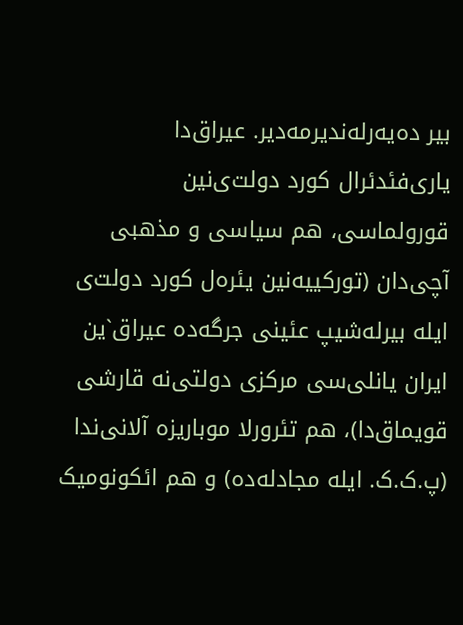بیر ده‌یه‌رله‌ندیرمه‌دیر. عیراق‌دا یاری‌فئدئرال کورد دولت‌ی‌نین قورولماسی، هم سیاسی و مذهبی آچی‌دان (تورکییه‌نین یئره‌ل کورد دولت‌ی ایله بیرله‌شیپ عئینی جرگه‌ده عیراق`ین ایران یانلی‌سی مرکزی دولتی‌نه قارشی قویماق‌دا)، هم تئرورلا موباریزه‌ آلانی‌ندا (پ.ک.ک. ایله مجادله‌ده) و هم ائکونومیک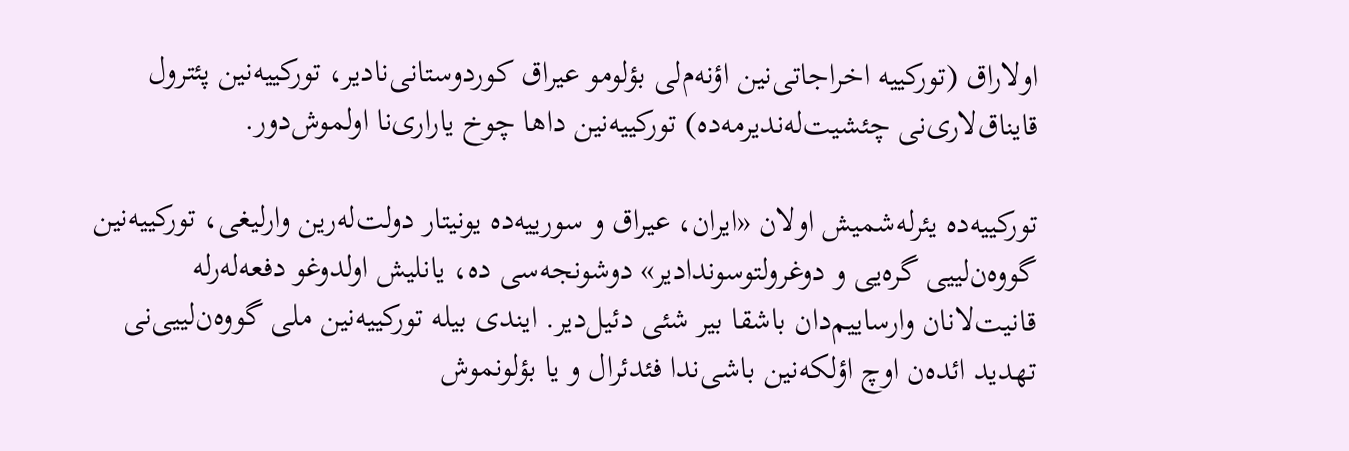اولاراق (تورکییه اخراجاتی‌نین اؤنه‌م‌لی بؤلومو عیراق کوردوستانی‌نادیر، تورکییه‌نین پئترول قایناق‌لاری‌نی چئشیت‌له‌ندیرمه‌ده) تورکییه‌نین داها چوخ یاراری‌نا اولموش‌دور.

تورکییه‌ده یئرله‌شمیش اولان «ایران، عیراق و سورییه‌ده یونیتار دولت‌له‌رین وارلیغی، تورکییه‌نین گووه‌ن‌لییی گره‌یی و دوغرولتوسوندادیر» دوشونجه‌سی ده، یانلیش اولدوغو دفعه‌له‌رله قانیت‌لانان وارساییم‌دان باشقا بیر شئی دئیل‌دیر. ایندی بیله تورکییه‌نین ملی گووه‌ن‌لییی‌نی تهدید ائده‌ن اوچ اؤلکه‌نین باشی‌ندا فئدئرال و یا بؤلونموش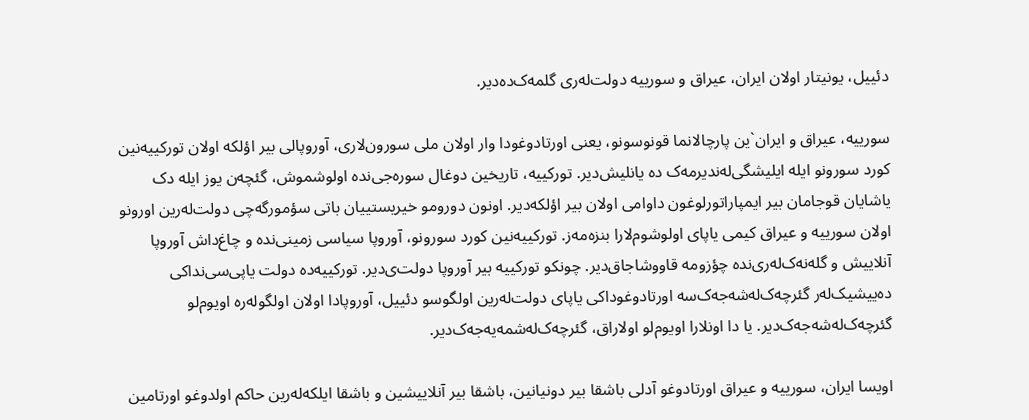دئییل، یونیتار اولان ایران، عیراق و سورییه‌ دولت‌له‌ری گلمه‌ک‌ده‌دیر.

سورییه‌، عیراق و ایران`ین پارچالانما قونوسونو، یعنی اورتادوغودا وار اولان ملی سورون‌لاری، آوروپالی بیر اؤلکه اولان تورکییه‌نین کورد سورونو ایله ایلیشگی‌له‌ندیرمه‌ک ده یانلیش‌دیر. تورکییه، تاریخین دوغال سوره‌جی‌نده اولوشموش، گئچه‌ن یوز ایله دک یاشایان قوجامان بیر ایمپاراتورلوغون داوامی اولان بیر اؤلکه‌دیر. اونون دورومو خیریستییان باتی سؤمورگه‌چی دولت‌له‌رین اورونو اولان سورییه و عیراق کیمی یاپای اولوشوم‌لارا بنزه‌مه‌ز. تورکییه‌نین کورد سورونو، آوروپا سیاسی زمینی‌نده و چاغ‌داش آوروپا آنلاییش و گله‌نه‌ک‌له‌ری‌نده چؤزومه قاووشاجاق‌دیر. چونکو تورکییه بیر آوروپا دولت‌ی‌دیر. تورکییه‌ده دولت‌ یاپی‌سی‌نداکی ده‌ییشیک‌له‌ر گئرچه‌ک‌له‌شه‌جه‌ک‌سه اورتادوغوداکی یاپای دولت‌له‌رین اولگوسو دئییل، آوروپادا اولان اولگوله‌ره اویوم‌لو گئرچه‌ک‌له‌شه‌جه‌ک‌دیر. یا دا اونلارا اویوم‌لو اولاراق، گئرچه‌ک‌له‌شمه‌یه‌جه‌ک‌دیر.

اویسا ایران، سورییه و عیراق اورتادوغو آدلی باشقا بیر دونیانین، باشقا بیر آنلاییشین و باشقا ایلکه‌له‌رین حاکم اولدوغو اورتامین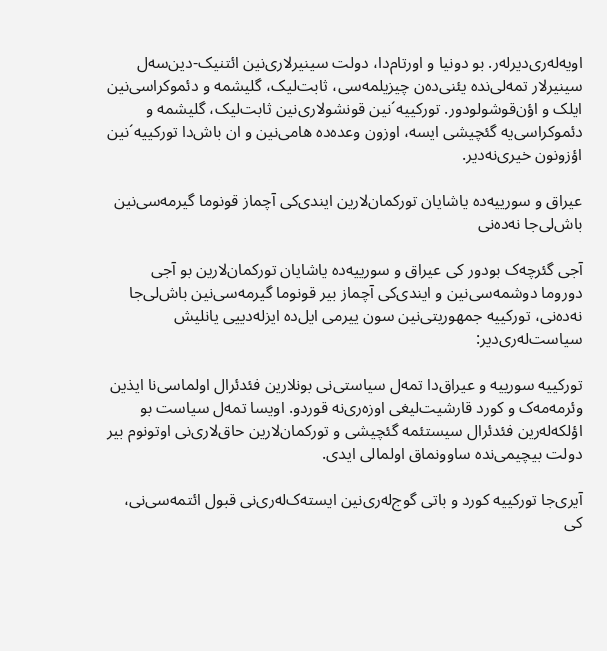اویه‌له‌ری‌دیرله‌ر. بو دونیا و اورتام‌دا، دولت‌ سینیرلاری‌نین ائتنیک-دین‌سه‌ل سینیرلار تمه‌لی‌نده یئنی‌ده‌ن چیزیلمه‌سی، ثابت‌لیک، گلیشمه و دئموکراسی‌نین ایلک و اؤن‌قوشولودور. تورکییه´نین قونشولاری‌نین ثابت‌لیک، گلیشمه و دئموکراسی‌یه گئچیشی ایسه، اوزون وعده‌ده هامی‌نین و ان باش‌دا تورکییه´نین اؤزونون خیری‌نه‌دیر.

عیراق و سورییه‌ده یاشایان تورکمان‌لارین ایندی‌کی آچماز قونوما گیرمه‌سی‌نین باش‌لی‌جا نه‌ده‌نی

آجی گئرچه‌ک بودور کی عیراق و سورییه‌ده یاشایان تورکمان‌لارین بو آجی دوروما دوشمه‌سی‌نین و ایندی‌کی آچماز بیر قونوما گیرمه‌سی‌نین باش‌لی‌جا نه‌ده‌نی، تورکییه جمهوریتی‌نین سون ییرمی ایل‌ده ایزله‌دییی یانلیش سیا‌ست‌له‌ری‌دیر:

تورکییه سورییه و عیراق‌دا تمه‌ل سیاستی‌نی بونلارین فئدئرال اولماسی‌نا ایذین وئرمه‌مه‌ک و کورد قارشیت‌لیغی اوزه‌ری‌نه قوردو. اویسا تمه‌ل سیاست بو اؤلکه‌له‌رین فئدئرال سیستئمه گئچیشی و تورکمان‌لارین حاق‌لاری‌نی اوتونوم بیر دولت‌ بیچیمی‌نده ساوونماق اولمالی ایدی.

آیری‌جا تورکییه کورد و باتی گوج‌له‌ری‌نین ایسته‌ک‌له‌ری‌نی قبول ائتمه‌سی‌نی، کی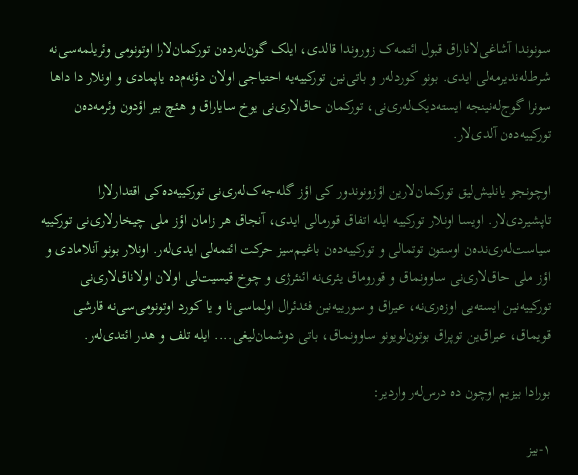سونوندا آشاغی‌لاناراق قبول ائتمه‌ک زوروندا قالدی، ایلک گون‌له‌رده‌ن تورکمان‌لارا اوتونومی وئریلمه‌سی‌نه شرط‌له‌ندیرمه‌لی ایدی. بونو کوردله‌ر و باتی‌نین تورکییه‌یه احتیاجی اولان دؤنه‌م‌ده یاپمادی و اونلار دا داها سونرا گوج‌له‌نینجه ایسته‌دیک‌له‌ری‌نی، تورکمان حاق‌لاری‌نی یوخ سایاراق و هئچ بیر اؤدون وئرمه‌ده‌ن تورکییه‌ده‌ن آلدی‌لار.

اوچونجو یانلیش‌لیق تورکمان‌لارین اؤزونوندور کی اؤز گله‌جه‌ک‌له‌ری‌نی تورکییه‌ده‌کی اقتدارلارا تاپشیردی‌لار. اویسا اونلار تورکییه ایله اتفاق قورمالی ایدی، آنجاق هر زامان اؤز ملی چیخارلاری‌نی تورکییه سیاست‌له‌ری‌نده‌ن اوستون توتمالی و تورکییه‌ده‌ن باغیم‌سیز حرکت ائتمه‌لی ایدی‌له‌ر. اونلار بونو آنلامادی و اؤز ملی حاق‌لاری‌نی ساوونماق و قوروماق یئری‌نه ائنئرژی و چوخ قیسیت‌لی اولان اولاناق‌لاری‌نی تورکییه‌نین ایسته‌یی اوزه‌ری‌نه، عیراق و سورییه‌نین فئدئرال اولماسی‌نا و یا کورد اوتونومی‌سی‌نه قارشی قویماق، عیراق‌ین توپراق بوتون‌لویونو ساوونماق، باتی دوشمان‌لیغی.... ایله تلف و هدر ائتدی‌له‌ر.

بورادا بیزیم اوچون ده درس‌له‌ر واردیر:

١-بیز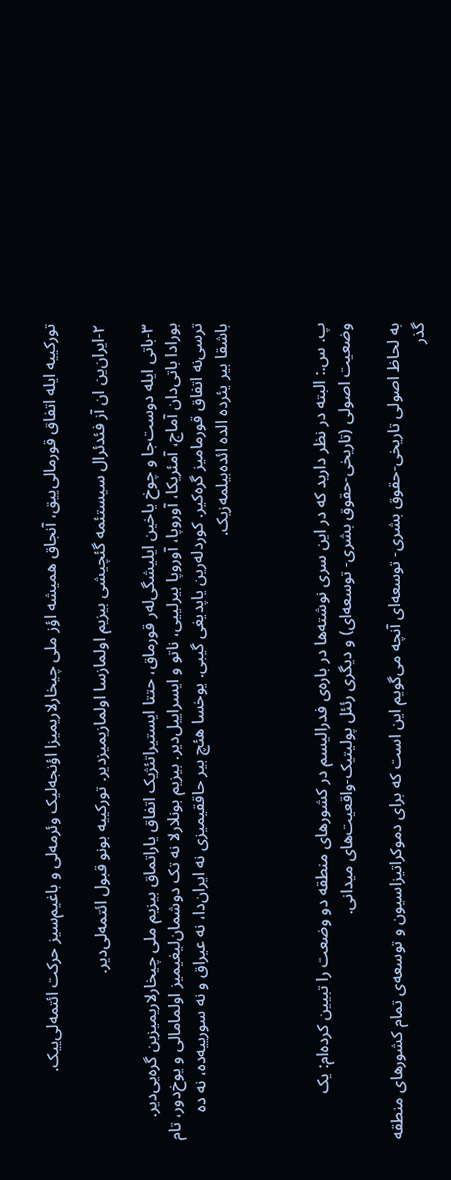تورکییه ایله اتفاق قورمالی‌ییق، آنجاق همیشه اؤز ملی چیخارلاریمیزا اؤنجه‌لیک وئرمه‌لی و باغیم‌سیز حرکت ائتمه‌لی‌ییک.

٢-ایران‌ین ان آز فئدئرال سیستئمه گئچیشی بیزیم اولمازسا اولمازیمیزدیر. تورکییه بونو قبول ائتمه‌لی‌دیر.

٣-باتی ایله دوست‌جا و چوخ یاخین ایلیشگی‌له‌ر قورماق، حتتا ایستیراتئژیک اتفاق یاراتماق بیزیم ملی چیخارلاریمیزین گره‌یی‌دیر. بورادا باتی‌دان آماج، آمئریکا، آوروپا، آوروپا بیرلییی، ناتو و ایسراییل‌دیر. بیزیم بونلارلا نه تک دوشمان‌لیغیمیز اولمامالی و یوخ‌دور، تام ترسی‌نه اتفاق قورمامیز گره‌کیر. کوردله‌رین یاپدیغی گیبی. یوخسا هئچ بیر حاققیمیزی نه ایران‌دا، نه عیراق و نه سورییه‌ده، نه ده باشقا بیر یئرده الده ائده‌بیلمه‌زیک.



پ. س.: البته در نظر دارید که در این سری نوشته‌ها در باره‌ی فدرالیسم در کشورهای منطقه دو وضعت را تبیین کرده‌ام: یک وضعیت اصولی (تاریخی-حقوق بشری- توسعه‌ای) و دیگری رئئل پولیتیک-واقعیت‌های میدانی.

به لحاظ اصولی تاریخی-حقوق بشری- توسعه‌ای آنچه می‌گویم این است که برای دموکراتیزاسیون و توسعه‌ی تمام کشورهای منطقه گذر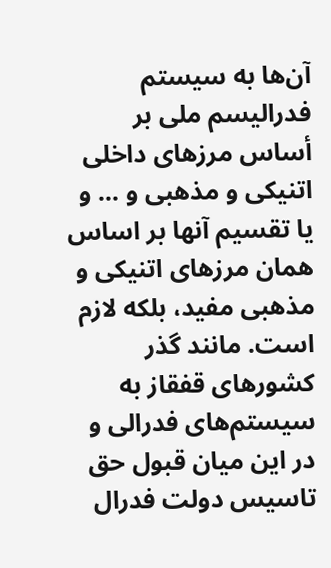آن‌ها به سیستم فدرالیسم ملی بر أساس مرزهای داخلی اتنیکی و مذهبی و ... و یا تقسیم آنها بر اساس همان مرزهای اتنیکی و مذهبی مفید، بلکه لازم است. مانند گذر کشورهای قفقاز به سیستم‌های فدرالی و در این میان قبول حق تاسیس دولت فدرال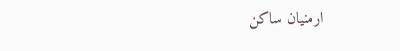ارمنیان ساکن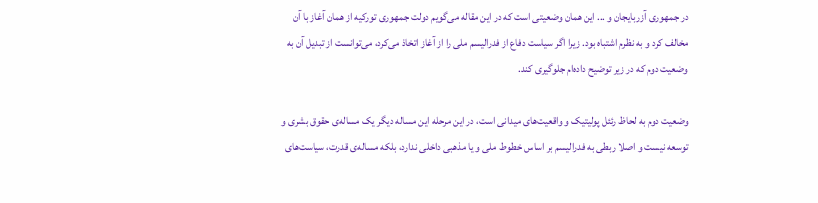در جمهوری آزربایجان و ... این همان وضعیتی است که در این مقاله می‌گویم دولت جمهوری تورکیه از همان آغاز با آن مخالف کرد و به نظرم اشتباه بود. زیرا اگر سیاست دفاع از فدرالیسم ملی را از آغاز اتخاذ می‌کرد، می‌توانست از تبدیل آن به وضعیت دوم که در زیر توضیح داده‌ام جلوگیری کند.

وضعیت دوم به لحاظ رئئل پولیتیک و واقعیت‌های میدانی است، در این مرحله این مساله دیگر یک مساله‌ی حقوق بشری و توسعه نیست و اصلا ربطی به فدرالیسم بر اساس خطوط ملی و یا مذهبی داخلی ندارد، بلکه مساله‌ی قدرت، سیاست‌های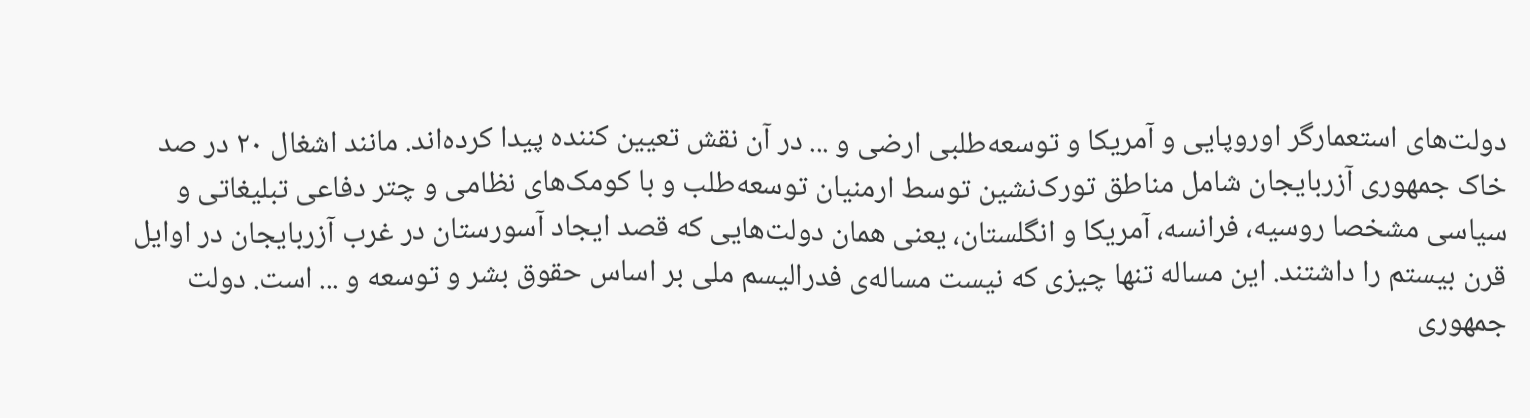دولت‌های استعمارگر اوروپایی و آمریکا و توسعه‌طلبی ارضی و ... در آن نقش تعیین کننده پیدا کرده‌اند. مانند اشغال ٢٠ در صد خاک جمهوری آزربایجان شامل مناطق تورک‌نشین توسط ارمنیان توسعه‌طلب و با کومک‌های نظامی و چتر دفاعی تبلیغاتی و سیاسی مشخصا روسیه، فرانسه، آمریکا و انگلستان، یعنی همان دولت‌هایی که قصد ایجاد آسورستان در غرب آزربایجان در اوایل قرن بیستم را داشتند. این مساله تنها چیزی که نیست مساله‌ی فدرالیسم ملی بر اساس حقوق بشر و توسعه و ... است. دولت جمهوری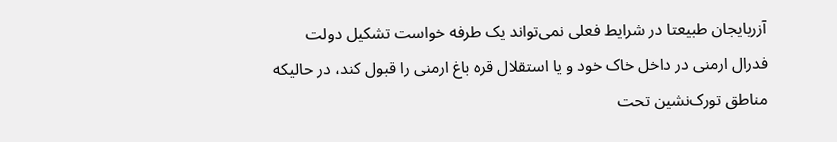آزربایجان طبیعتا در شرایط فعلی نمی‌تواند یک طرفه خواست تشکیل دولت فدرال ارمنی در داخل خاک خود و یا استقلال قره باغ ارمنی را قبول کند، در حالیکه مناطق تورک‌نشین تحت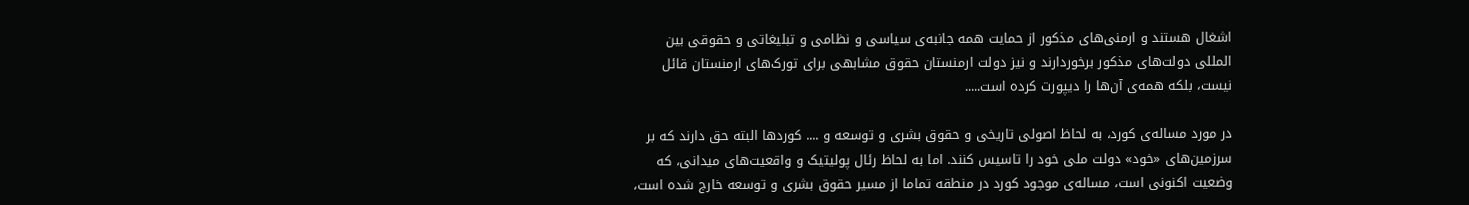اشغال هستند و ارمنی‌های مذکور از حمایت همه جانبه‌ی سیاسی و نظامی و تبلیغاتی و حقوقی بین المللی دولت‌های مذکور برخوردارند و نیز دولت ارمنستان حقوق مشابهی برای تورک‌های ارمنستان قائل نیست، بلکه همه‌ی آن‌ها را دیپورت کرده است.....

در مورد مساله‌ی کورد، به لحاظ اصولی تاریخی و حقوق بشری و توسعه و .... کوردها البته حق دارند که بر سرزمین‌های «خود» دولت ملی خود را تاسیس کنند. اما به لحاظ رئال پولیتیک و واقعیت‌های میدانی، که وضعیت اکنونی است، مساله‌ی موجود کورد در منطقه تماما از مسیر حقوق بشری و توسعه خارج شده است،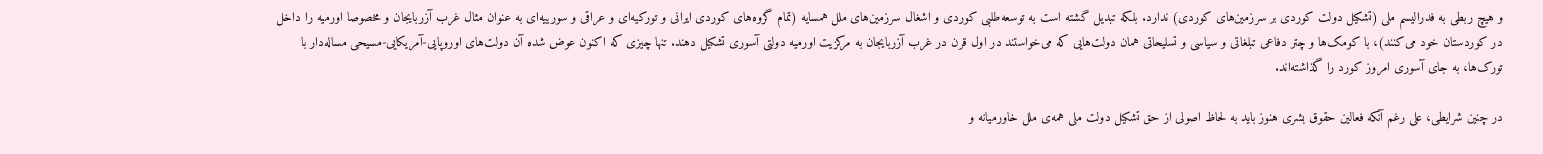و هیچ ربطی به فدرالیسم ملی (تشکیل دولت کوردی بر سرزمین‌های کوردی) ندارد. بلکه تبدیل گشته است به توسعه‌طلبی کوردی و اشغال سرزمین‌های ملل همسایه (تمام گروه‌های کوردی ایرانی و تورکیه‌ای و عراقی و سورییه‌‌ای به عنوان مثال غرب آزربایجان و مخصوصا اورمیه را داخل در کوردستان خود می‌کنند)، با کومک‌ها و چتر دفاعی تبلغاتی و سیاسی و تسلیحاتی همان دولت‌هایی که می‌خواستند در اول قرن در غرب آزربایجان به مرکزیت اورمیه دولتی آسوری تشکیل دهند. تنها چیزی که اکنون عوض شده آن دولت‌های اوروپایی-آمریکایی-مسیحی مساله‌دار با تورک‌ها، به جای آسوری امروز کورد را گذاشته‌اند.

در چنین شرایطی، علی رغم آنکه فعالین حقوق بشری هنوز باید به لحاظ اصولی از حق تشکیل دولت ملی همه‌ی ملل خاورمیانه و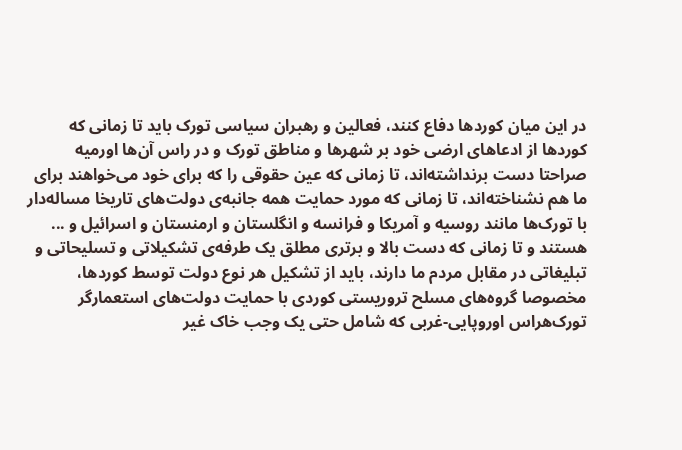در این میان کوردها دفاع کنند، فعالین و رهبران سیاسی تورک باید تا زمانی که کوردها از ادعاهای ارضی خود بر شهرها و مناطق تورک و در راس آن‌ها اورمیه صراحتا دست برنداشته‌اند، تا زمانی که عین حقوقی را که برای خود می‌خواهند برای ما هم نشناخته‌اند، تا زمانی که مورد حمایت همه جانبه‌ی دولت‌های تاریخا مساله‌دار با تورک‌ها مانند روسیه و آمریکا و فرانسه و انگلستان و ارمنستان و اسرائیل و ... هستند و تا زمانی که دست بالا و برتری مطلق یک طرفه‌ی تشکیلاتی و تسلیحاتی و تبلیغاتی در مقابل مردم ما دارند، باید از تشکیل هر نوع دولت توسط کوردها، مخصوصا گروه‌های مسلح تروریستی کوردی با حمایت دولت‌های استعمارگر تورک‌هراس اوروپایی-غربی که شامل حتی یک وجب خاک غیر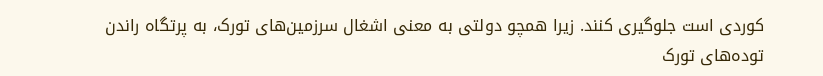کوردی است جلوگیری کنند. زیرا همچو دولتی به معنی اشغال سرزمین‌های تورک، به پرتگاه راندن توده‌های تورک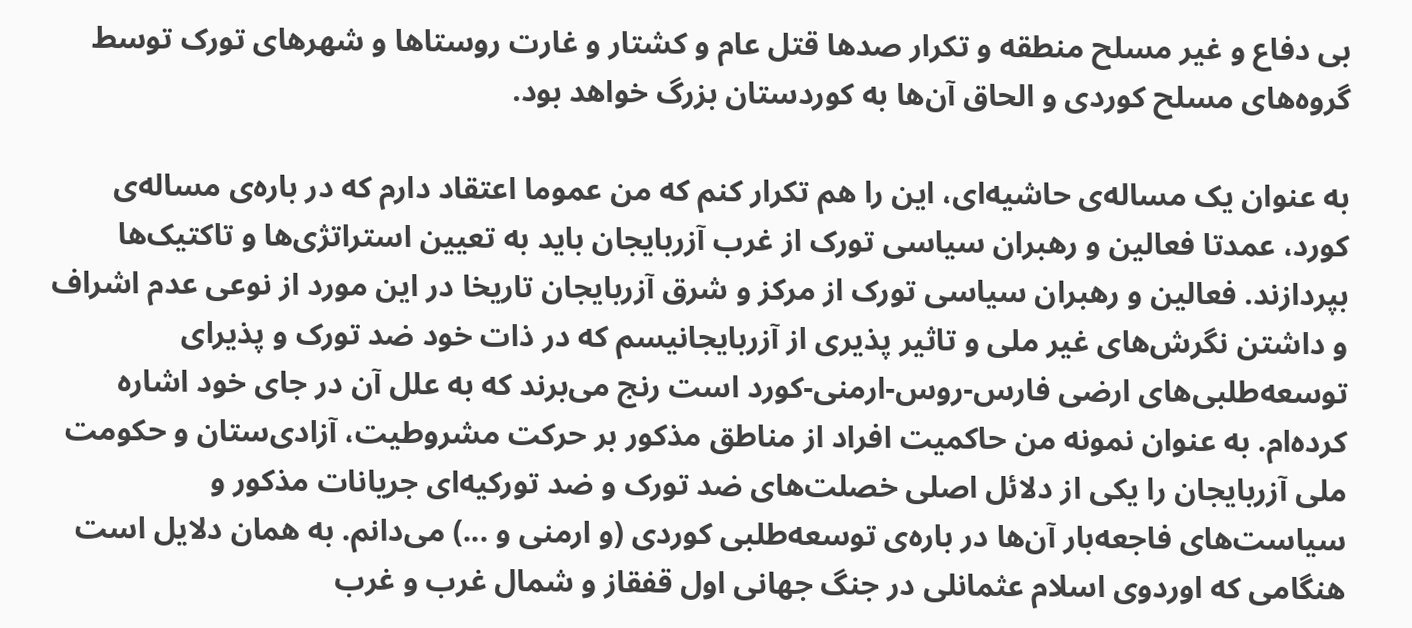بی دفاع و غیر مسلح منطقه و تکرار صدها قتل عام و کشتار و غارت روستاها و شهرهای تورک توسط گروه‌های مسلح کوردی و الحاق آن‌ها به کوردستان بزرگ خواهد بود.

به عنوان یک مساله‌ی حاشیه‌ای، این را هم تکرار کنم که من عموما اعتقاد دارم که در باره‌ی مساله‌ی کورد، عمدتا فعالین و رهبران سیاسی تورک از غرب آزربایجان باید به تعیین استراتژی‌ها و تاکتیک‌ها بپردازند. فعالین و رهبران سیاسی تورک از مرکز و شرق آزربایجان تاریخا در این مورد از نوعی عدم اشراف و داشتن نگرش‌های غیر ملی و تاثیر پذیری از آزربایجانیسم که در ذات خود ضد تورک و پذیرای توسعه‌طلبی‌های ارضی فارس-روس-ارمنی-کورد است رنج می‌برند که به علل آن در جای خود اشاره کرده‌ام. به عنوان نمونه من حاکمیت افراد از مناطق مذکور بر حرکت مشروطیت، آزادی‌ستان و حکومت ملی آزربایجان را یکی از دلائل اصلی خصلت‌های ضد تورک و ضد تورکیه‌ای جریانات مذکور و سیاست‌های فاجعه‌بار آن‌ها در باره‌ی توسعه‌طلبی کوردی (و ارمنی و ...) می‌دانم. به همان دلایل است هنگامی که اوردوی اسلام عثمانلی در جنگ جهانی اول قفقاز و شمال غرب و غرب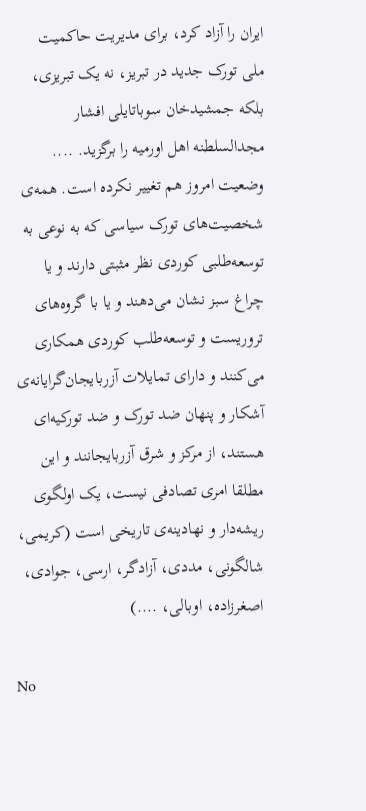ایران را آزاد کرد، برای مدیریت حاکمیت ملی تورک جدید در تبریز، نه یک تبریزی، بلکه جمشیدخان سوباتایلی افشار مجدالسلطنه اهل اورمیه را برگزید. .... وضعیت امروز هم تغییر نکرده است. همه‌ی شخصیت‌های تورک سیاسی که به نوعی به توسعه‌طلبی کوردی نظر مثبتی دارند و یا چراغ سبز نشان می‌دهند و یا با گروه‌های تروریست و توسعه‌طلب کوردی همکاری می‌کنند و دارای تمایلات آزربایجان‌گرایانه‌ی آشکار و پنهان ضد تورک و ضد تورکیه‌ای هستند، از مرکز و شرق آزربایجانند و این مطلقا امری تصادفی نیست، یک اولگوی ریشه‌دار و نهادینه‌ی تاریخی است (کریمی، شالگونی، مددی، آزادگر، ارسی، جوادی، اصغرزاده، اوبالی، ....)

No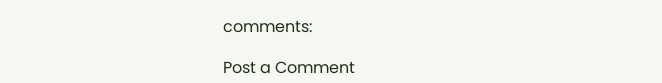comments:

Post a Comment